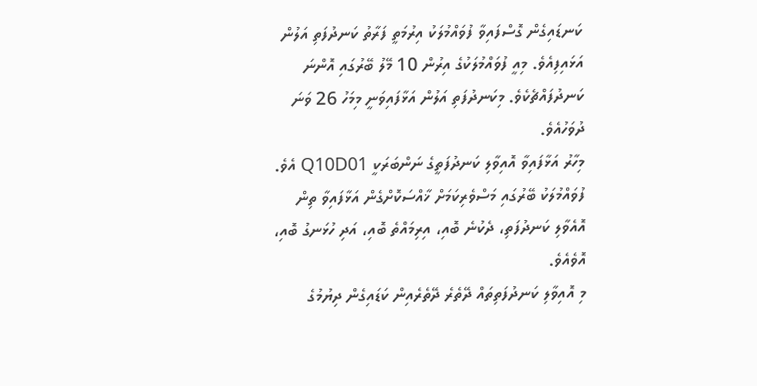ކަނޑައިގެން ގޮސްފައިވާ ފުވައްމުލަކު އިރުމަތީ ފަރާތު ކަނދުފަތި އަލުން އަޅައިފިއެވެ. މިއީ ފުވައްމުލަކުގެ އިރުން 10 މޭލު ބޭރުގައި އޮންނަ ކަނދުފައްޗެކެވެ. މިކަނދުފަތި އަލުން އަޅާފައިވަނީ މިމަހު 26 ވަނަ ދުވަހުއެވެ.
މިހާރު އަޅާފައިވާ އޮއިވާލި ކަނދުފަތީގެ ނަންބަރަކީ Q10D01 އެވެ.
ފުވައްމުލަކު ބޭރުގައި މަސްވެރިކަމަށް ޚާއްސަކޮށްގެން އަޅާފައިވާ ތިން އޮއެވާލި ކަނދުފަތި، ދެކުނެ ބޮއި، އިރިމައްތެ ބޮއި، އަދި ހުޅަނގު ބޮއި، އޮވެއެވެ.
މި އޮއިވާލި ކަނދުފަތިތައް ދޭތެރެ ދޭތެރެއިން ކަޑައިގެން ދިޔުމުގެ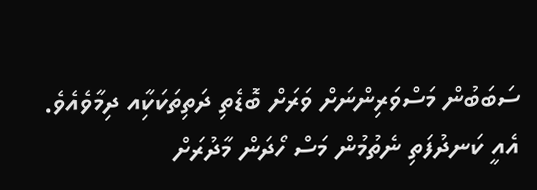ސަބަބުން މަސްވަރިންނަށް ވަރަށް ބޮޑެތި ދަތިތަކަކާިއ ދިމާވެއެވެ. އެއީ ކަނދުފަތި ނެތުމުން މަސް ހޯދަން މާދުރަށް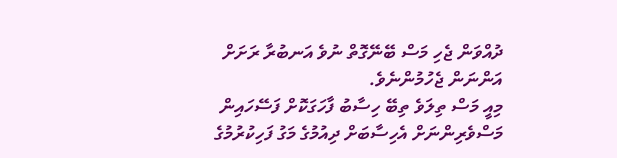ދުއްވަން ޖެހި މަސް ބޭނޭގޮތް ނުވެ އަނބުރާ ރަށަށް އަންނަން ޖެހުމުންނެވެ.
މިއީ މަސް ތިލަވެ ތިބޭ ހިސާބު ފާހަގަކޮށް ފަސޭހައިން މަސްވެރިންނަށް އެހިސާބަށް ދިއުމުގެ މަގު ފަހިކުރުމުގެ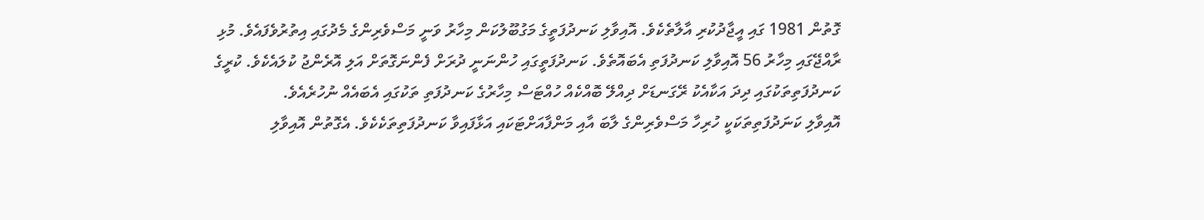ގޮތުން 1981 ގައި އީޖާދުކުރި އާލާތެކެވެ. އޮއިވާލި ކަނދުފަތީގެ މަގުބޫލުކަން މިހާރު ވަނީ މަސްވެރިންގެ މެދުގައި އިތުރުވެފައެވެ. މުޅި ރާއްޖޭގައި މިހާރު 56 އޮއިވާލި ކަނދުފަތި އެބައޮތެވެ. ކަނދުފަތީގައި ހުންނަނީ ދުރަށް ފެންނަގޮތަށް އަލި އޮރެންޖު ކުލައެކެވެ. ކުރީގެ ކަނދުފަތިތަކުގައި ދިދަ އަކާއެކު ރޭގަނޑަށް ދިއްލޭ ބޮއްކެއް ހުއްޓަސް މިހާރުގެ ކަނދުފަތި ތަކުގައި އެބައެއް ނުހުރެއެވެ.
އޮއިވާލި ކަނަދުފަތިތަކަކީ ހުރިހާ މަސްވެރިންގެ ލާބަ އާއި މަންފާއަށްޓަކައި އަޅާފައިވާ ކަނދުފަތިތަކެކެވެ. އެގޮތުން އޮއިވާލި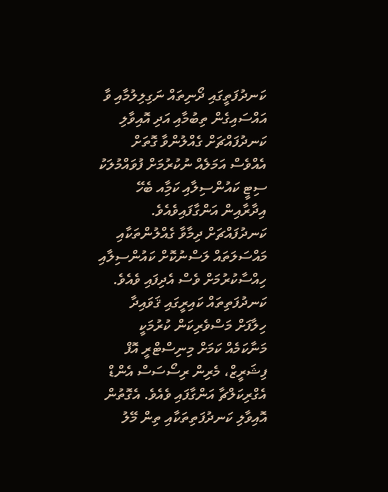ކަނދުފަތީގައި ދޯނިތައް ނަގިލިލުމާއި ވާ އައްސައިގެން ތިބުމާއި އަދި އޮއިވާލި ކަނދުފައްޗަށް ގެއްލުންވާ ގޮތަށް އެއްވެސް އަމަލެއް ނުކުރުމަށް ފުވައްމުލަކު ސިޓީ ކައުންސިލާއި ކަމާިއ ބެހޭ އިދާރާއިން އަންގާފައިވެއެވެ. ކަނދުފައްޗަށް ދިމާވާ ގެއްލުންތަކާއި މައްސަލަތައް ލަސްނުކޮށް ކައުންސިލާއި ހިއްސާކުރުމަށް ވެސް އެދިފައި ވެއެވެ.
ކަނދުފަތިތައް ކައިރީގައި ޤަވައިދާ ހިލާފަށް މަސްވެރިކަން ކުރުމަކީ މަނާކަމެއް ކަމަށް މިނިސްޓްރީ އޮފް ފިޝަރީޒް، މެރިން ރިސޯސަސް އެންޑް އެގްރިކަލްޗާ އަންގާފައި ވެއެވެ. އެގޮތުން އޮއިވާލި ކަނދުފަތިތަކާއި ތިން މޭލު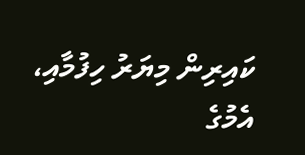ކައިރިން މިޔަރު ހިފުމާއި، އެމުގެ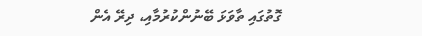ގޮތުގައި ތާވަޅަ ބޭނުންކުރުމާއި، ދިރޭ އެން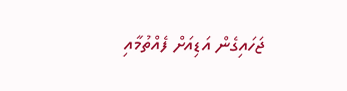ޖަހައިގެން އަޑިއަށް ފެއްތުމާއި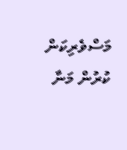މަސްވެރިކަން ކުރުން މަނާ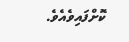ކޮށްފައިވެއެވެ.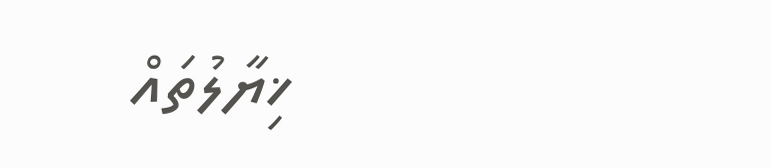ޚިޔާލުތައް